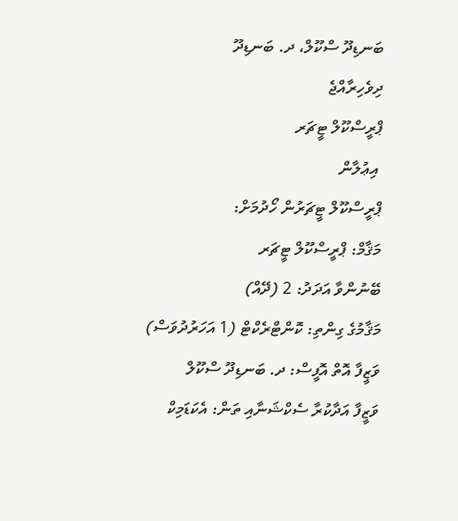ބަނޑިދޫ ސްކޫލް، ދ. ބަނޑިދޫ
ދިވެހިރާއްޖެ
ޕްރީސްކޫލް ޓީޗަރ
 އިޢުލާން
ޕްރީސްކޫލް ޓީޗަރުން ހޯދުމަށް:
މަޤާމް: ޕްރީސްކޫލް ޓީޗަރ
ބޭނުންވާ އަދަދު: 2 (ދޭއް)
މަޤާމުގެ ގިންތި: ކޮންޓްރެކްޓް (1 އަހަރުދުވަސް)
ވަޒީފާ އޮތް އޮފީސް: ދ. ބަނޑިދޫ ސްކޫލް
ވަޒީފާ އަދާކުރާ ސެކްޝަނާއި ތަން: އެކަޑަމިކް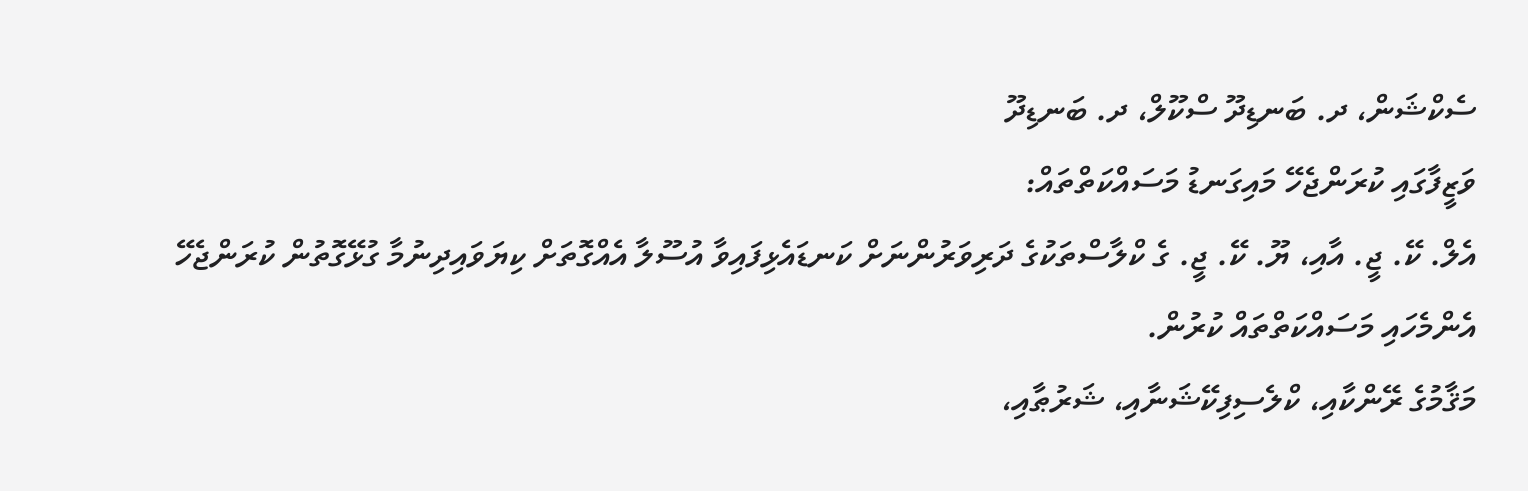ސެކްޝަން، ދ. ބަނޑިދޫ ސްކޫލް، ދ. ބަނޑިދޫ
ވަޒީފާގައި ކުރަންޖެހޭ މައިގަނޑު މަސައްކަތްތައް:
އެލް. ކޭ. ޖީ. އާއި، ޔޫ. ކޭ. ޖީ. ގެ ކްލާސްތަކުގެ ދަރިވަރުންނަށް ކަނޑައެޅިފައިވާ އުސޫލާ އެއްގޮތަށް ކިޔަވައިދިނުމާ ގުޅޭގޮތުން ކުރަންޖެހޭ އެންމެހައި މަސައްކަތްތައް ކުރުން.
މަޤާމުގެ ރޭންކާއި، ކްލެސިފިކޭޝަނާއި، ޝަރުޠާއި،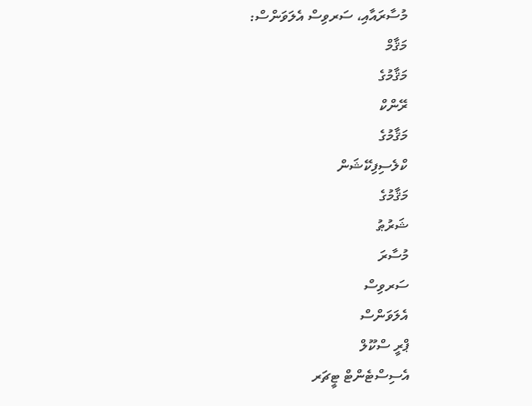މުސާރައާއި، ސަރވިސް އެލަވަންސް:
މަޤާމް
މަޤާމުގެ
ރޭންކް
މަޤާމުގެ
ކްލެސިފިކޭޝަން
މަޤާމުގެ
ޝަރުޠު
މުސާރަ
ސަރވިސް
އެލަވަންސް
ޕްރީ ސްކޫލް
އެސިސްޓެންޓް ޓީޗަރ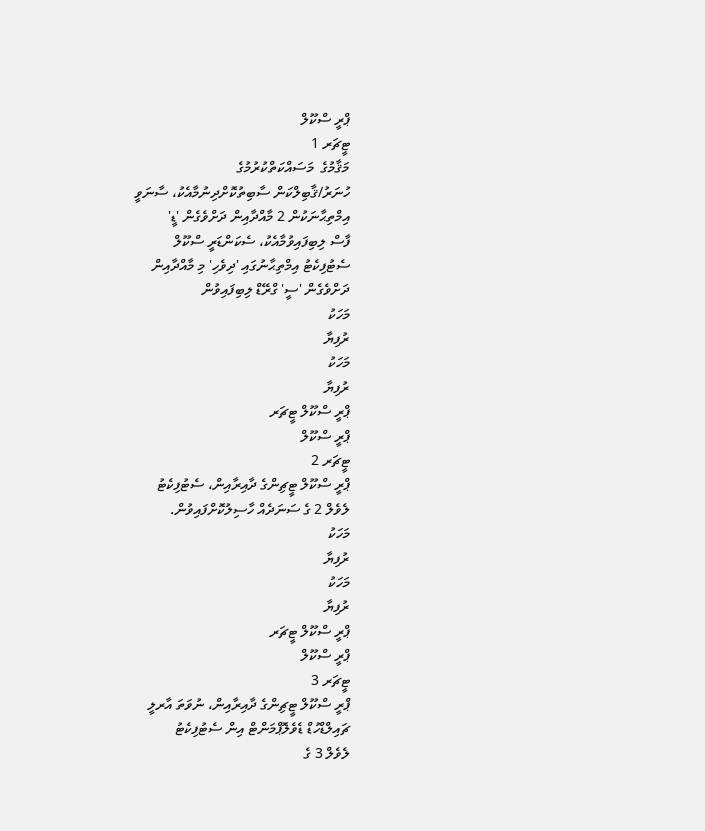ޕްރީ ސްކޫލް
ޓީޗަރ 1
މަޤާމުގެ  މަސައްކަތްކުރުމުގެ
ހުނަރު/ޤާބިލްކަން ސާބިތުކޮށްދިނުމާއެކު، ސާނަވީ
އިމްތިޙާނަކުން 2 މާއްދާއިން ދަށްވެގެން 'ޑީ'
ފާސް ލިބިފައިވުމާއެކު، ސެކަންޑަރީ ސްކޫލް
ސެޓުފިކެޓު އިމްތިޙާނުގައި 'ދިވެހި' މި މާއްދާއިން
ދަށްވެގެން 'ސީ' ގްރޭޑް ލިބިފައިވުން
މަހަކު
ރުފިޔާ
މަހަކު
ރުފިޔާ
ޕްރީ ސްކޫލް ޓީޗަރ
ޕްރީ ސްކޫލް
ޓީޗަރ 2
ޕްރީ ސްކޫލް ޓީޗިންގެ ދާއިރާއިން، ސެޓުފިކެޓު
ލެވެލް 2 ގެ ސަނަދެއް ހާސިލުކޮށްފައިވުން.
މަހަކު
ރުފިޔާ
މަހަކު
ރުފިޔާ
ޕްރީ ސްކޫލް ޓީޗަރ
ޕްރީ ސްކޫލް
ޓީޗަރ 3
ޕްރީ ސްކޫލް ޓީޗިންގެ ދާއިރާއިން، ނުވަތަ އާރލީ
ޗައިލްޑްހުޑް ޑެވެލޮޕްމަންޓް އިން ސެޓުފިކެޓު
ލެވެލް 3 ގެ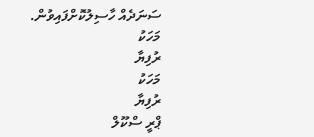ސަނަދެއް ހާސިލުކޮށްފައިވުން.
މަހަކު
ރުފިޔާ
މަހަކު
ރުފިޔާ
ޕްރީ ސްކޫލް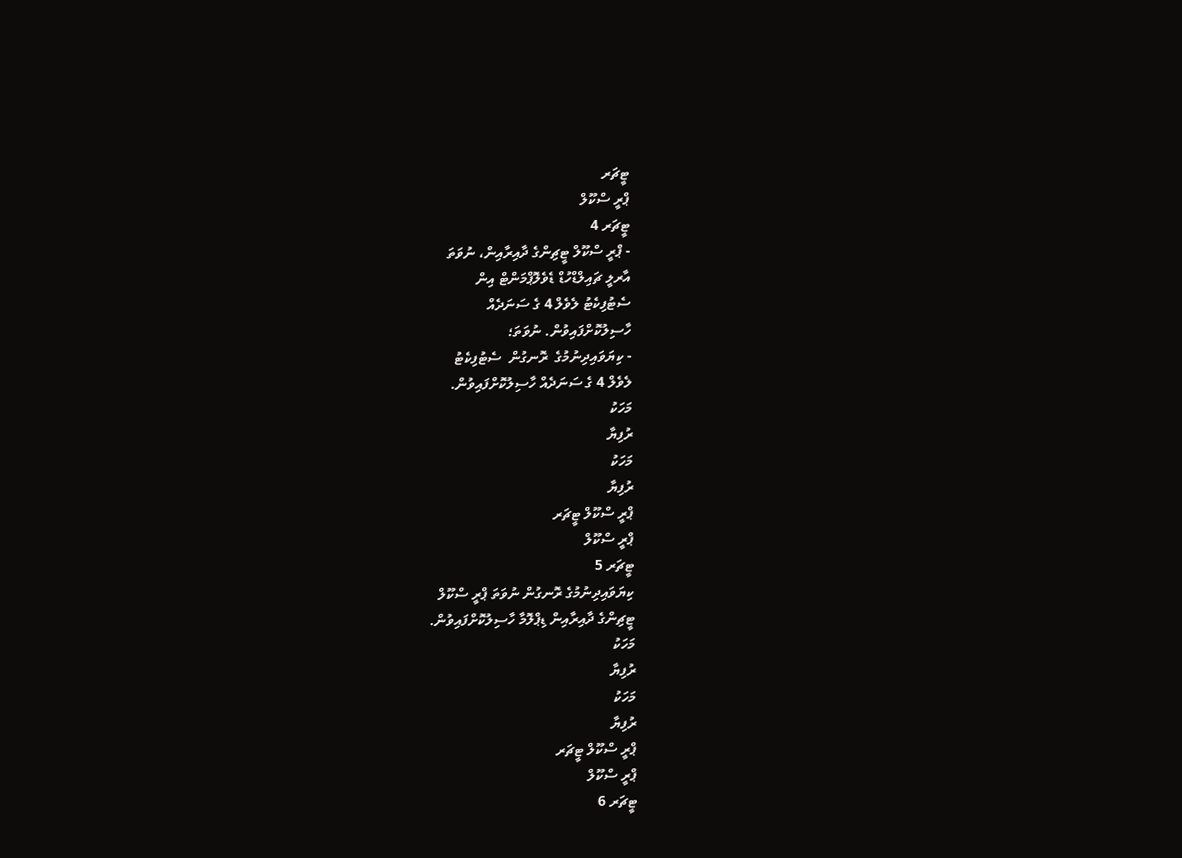ޓީޗަރ
ޕްރީ ސްކޫލް
ޓީޗަރ 4
- ޕްރީ ސްކޫލް ޓީޗިންގެ ދާއިރާއިން، ނުވަތަ
އާރލީ ޗައިލްޑްހުޑް ޑެވެލޮޕްމަންޓް އިން
ސެޓުފިކެޓު ލެވެލް 4 ގެ ސަނަދެއް
ހާސިލުކޮށްފައިވުން. ނުވަތަ؛
- ކިޔަވައިދިނުމުގެ  ރޮނގުން  ސެޓުފިކެޓު
ލެވެލް 4 ގެ ސަނަދެއް ހާސިލުކޮށްފައިވުން.
މަހަކު
ރުފިޔާ
މަހަކު
ރުފިޔާ
ޕްރީ ސްކޫލް ޓީޗަރ
ޕްރީ ސްކޫލް
ޓީޗަރ 5
ކިޔަވައިދިނުމުގެ ރޮނގުން ނުވަތަ ޕްރީ ސްކޫލް
ޓީޗިންގެ ދާއިރާއިން ޑިޕްލޮމާ ހާސިލުކޮށްފައިވުން.
މަހަކު
ރުފިޔާ
މަހަކު
ރުފިޔާ
ޕްރީ ސްކޫލް ޓީޗަރ
ޕްރީ ސްކޫލް
ޓީޗަރ 6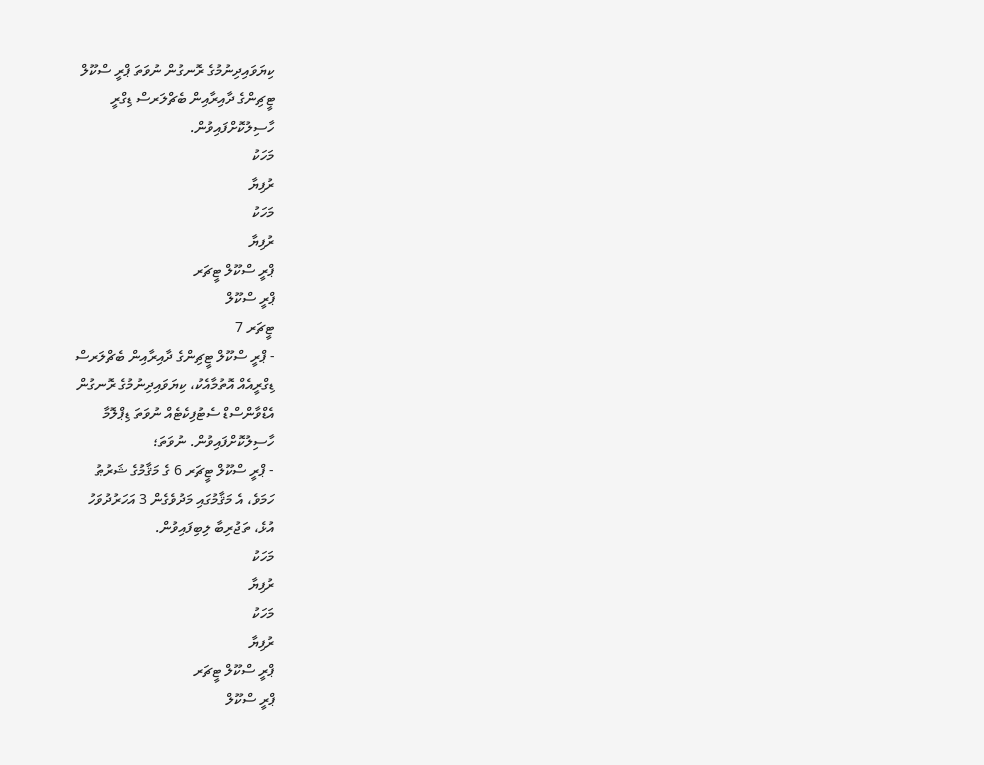ކިޔަވައިދިނުމުގެ ރޮނގުން ނުވަތަ ޕްރީ ސްކޫލް
ޓީޗިންގެ ދާއިރާއިން ބެޗްލަރސް ޑިގްރީ
ހާސިލުކޮށްފައިވުން.
މަހަކު
ރުފިޔާ
މަހަކު
ރުފިޔާ
ޕްރީ ސްކޫލް ޓީޗަރ
ޕްރީ ސްކޫލް
ޓީޗަރ 7
- ޕްރީ ސްކޫލް ޓީޗިންގެ ދާއިރާއިން ބެޗްލަރސް
ޑިގްރީއެއް އޮތުމާއެކު، ކިޔަވައިދިނުމުގެ ރޮނގުން
އެޑްވާންސްޑް ސެޓުފިކެޓެއް ނުވަތަ ޑިޕްލޮމާ
ހާސިލުކޮށްފައިވުން. ނުވަތަ؛
- ޕްރީ ސްކޫލް ޓީޗަރ 6 ގެ މަޤާމުގެ ޝަރުޠު
ހަމަވެ، އެ މަޤާމުގައި މަދުވެގެން 3 އަހަރުދުވަހު
އުޅެ، ތަޖުރިބާ ލިބިފައިވުން.
މަހަކު
ރުފިޔާ
މަހަކު
ރުފިޔާ
ޕްރީ ސްކޫލް ޓީޗަރ
ޕްރީ ސްކޫލް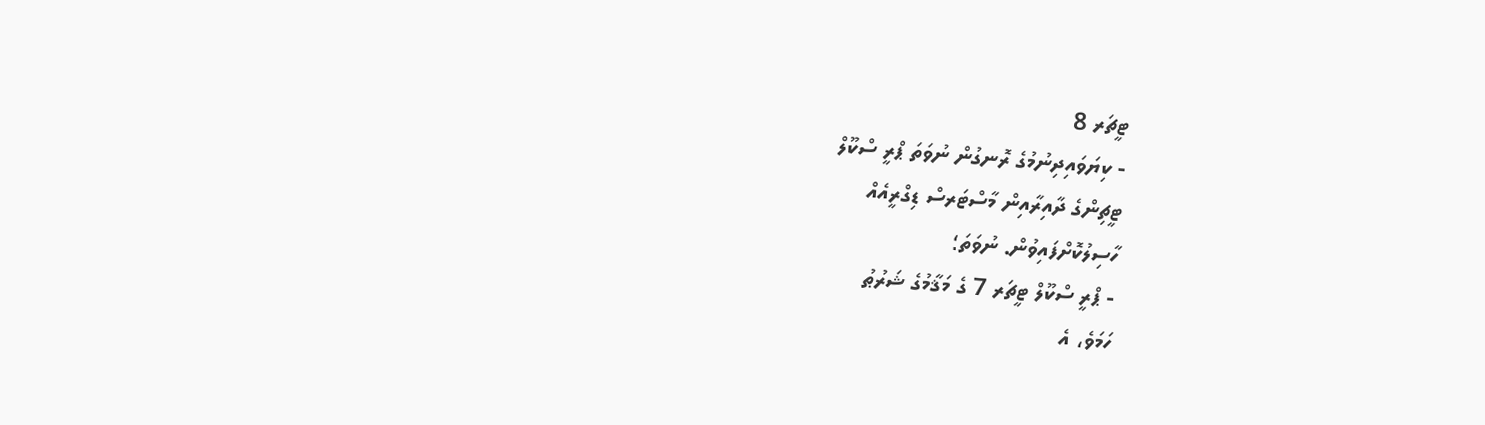ޓީޗަރ 8
- ކިޔަވައިދިނުމުގެ ރޮނގުން ނުވަތަ ޕްރީ ސްކޫލް
ޓީޗިންގެ ދާއިރާއިން މާސްޓަރސް ޑިގްރީއެއް
ހާސިލުކޮށްފައިވުން. ނުވަތަ؛
- ޕްރީ ސްކޫލް ޓީޗަރ 7 ގެ މަޤާމުގެ ޝަރުޠު
ހަމަވެ، އެ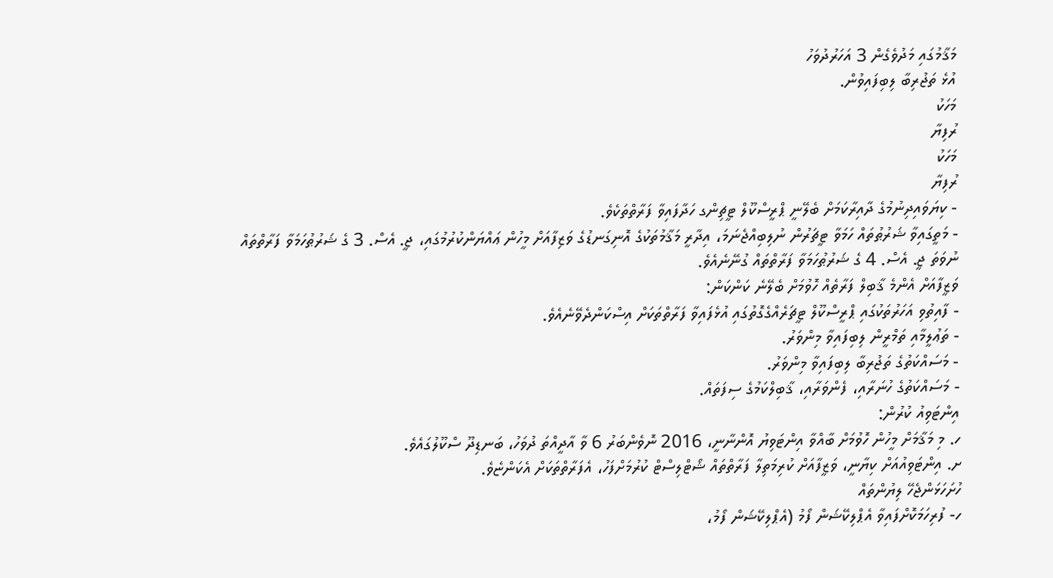މަޤާމުގައި މަދުވެގެން 3 އަހަރުދުވަހު
އުޅެ ތަޖުރިބާ ލިބިފައިވުން.
މަހަކު
ރުފިޔާ
މަހަކު
ރުފިޔާ
- ކިޔަވައިދިނުމުގެ ދާއިރާކަމަށް ބެލޭނީ ޕްރީސްކޫލް ޓީޗިންގ ހަދާފައިވާ ފަރާތްތަކެވެ.
- މަތީގައިވާ ޝަރުޠުތައް ހަމަވާ ޓީޗަރުން ނުލިބިއްޖެނަމަ، އިދާރީ މަޤާމުތަކުގެ އޮނިގަނޑުގެ ވަޒިފާއަށް މީހުން ޢައްޔަންކުރުމުގައި، ޖީ. އެސް. 3 ގެ ޝަރުޠުހަމަވާ ފަރާތްތައް ނުވަތަ ޖީ. އެސް. 4 ގެ ޝަރުޠުހަމަވާ ފަރާތްތައް ގުނޭނެއެވެ.
ވަޒީފާއަށް އެންމެ ޤާބިލް ފަރާތެއް ހޮވުމަށް ބެލޭނެ ކަންކަން:
- ފާއިތުވި އަހަރުތަކުގައި ޕްރީސްކޫލް ޓީޗަރެއްގެގޮތުގައި އުޅެފައިވާ ފަރާތްތަކަށް އިސްކަންދެވޭނެއެވެ.
- ތަޢުލީމާއި ތަމްރީން ލިބިފައިވާ މިންވަރު.
- މަސައްކަތުގެ ތަޖުރިބާ ލިބިފައިވާ މިންވަރު.
- މަސައްކަތުގެ ހުނަރާއި، ފެންވަރާއި، ޤާބިލްކަމުގެ ސިފަތައް.
އިންޓަވިއު ކުރުން:
ހ. މި މަޤާމަށް މީހުން ހޮވުމަށް ބާއްވާ އިންޓަވިޔު އޮންނާނީ، 2016 ނޮވެންބަރު 6 ވާ އާދީއްތަ ދުވަހު، ބަނޑިދޫ ސްކޫލުގައެވެ.
ށ. އިންޓަވިއުއަށް ކިޔާނީ، ވަޒީފާއަށް ކުރިމަތިލާ ފަރާތްތައް ޝޯޓްލިސްޓް ކުރުމަށްފަހު، އެފަރާތްތަކަށް އެކަންޏެވެ.
ހުށަހަޅަންޖެހޭ ލިޔުންތައް
ހ- ފުރިހަމަކޮށްފައިވާ އެޕްލިކޭޝަން ފޯމު (އެޕްލިކޭޝަން ފޯމު،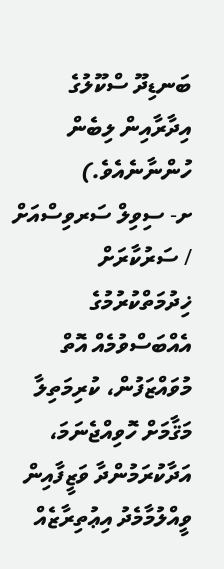ބަނޑިދޫ ސްކޫލުގެ އިދާރާއިން ލިބެން ހުންނާނެއެވެ.)
ށ- ސިވިލް ސަރވިސްއަށް / ސަރުކާރަށް ޚިދުމަތްކުރުމުގެ އެއްބަސްވުމެއް އޮތް މުވައްޒަފުން، ކުރިމަތިލާ މަޤާމަށް ހޮވިއްޖެނަމަ، އަދާކުރަމުންދާ ވަޒީފާއިން ވީއްލުމާމެދު އިޢުތިރާޒެއް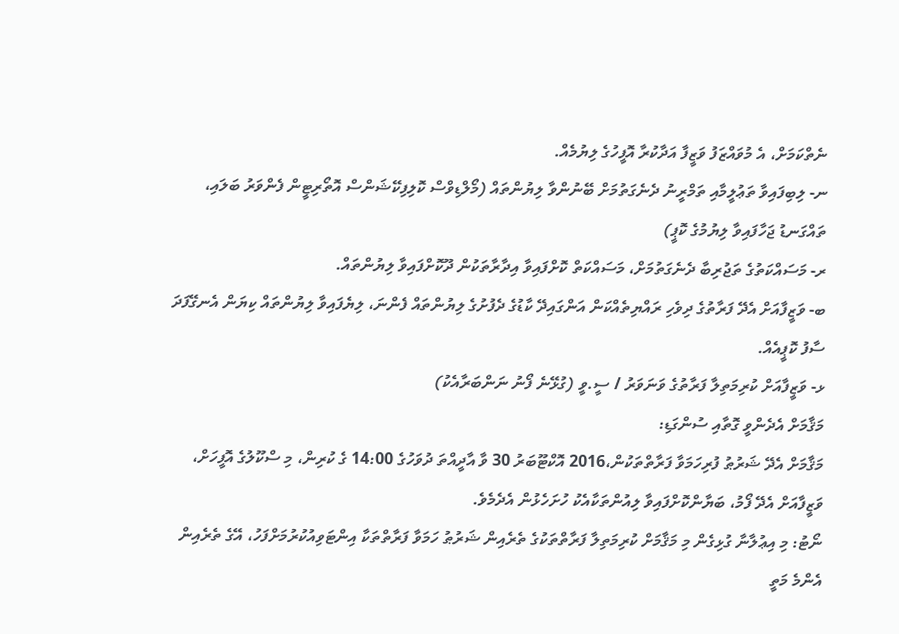ނެތްކަމަށް، އެ މުވައްޒަފު ވަޒީފާ އަދާކުރާ އޮފީހުގެ ލިޔުމެއް.
ނ- ލިބިފައިވާ ތަޢުލީމާއި ތަމްރީނު ދެނެގަތުމަށް ބޭނުންވާ ލިޔުންތައް (މޯލްޑިވްސް ކޮލިފިކޭޝަންސް އޮތޯރިޓީން ފެންވަރު ބަލައި، ތައްގަނޑު ޖަހާފައިވާ ލިޔުމުގެ ކޮޕީ)
ރ- މަސައްކަތުގެ ތަޖުރިބާ ދެނެގަތުމަށް، މަސައްކަތް ކޮށްފައިވާ އިދާރާތަކުން ދޫކޮށްފައިވާ ލިޔުންތައް.
ބ- ވަޒީފާއަށް އެދޭ ފަރާތުގެ ދިވެހި ރައްޔިތެއްކަން އަންގައިދޭ ކާޑުގެ ދެފުށުގެ ލިޔުންތައް ފެންނަ، ލިޔެފައިވާ ލިޔުންތައް ކިޔަން އެނގޭފަދަ ސާފު ކޮޕީއެއް.
ޅ- ވަޒީފާއަށް ކުރިމަތިލާ ފަރާތުގެ ވަނަވަރު / ސީ.ވީ (ގުޅޭނެ ފޯނު ނަންބަރާއެކު)
މަޤާމަށް އެދެންވީ ގޮތާއި ސުންގަޑި:
މަޤާމަށް އެދޭ ޝަރުޠު ފުރިހަމަވާ ފަރާތްތަކުން،2016 އޮކްޓޫބަރު 30 ވާ އާދީއްތަ ދުވަހުގެ 14:00 ގެ ކުރިން، މި ސްކޫލުގެ އޮފީހަށް، ވަޒީފާއަށް އެދޭ ފޯމު، ބަޔާންކޮށްފައިވާ ލިއުންތަކާއެކު ހުށަހެޅުން އެދެމެވެ.
ނޯޓު: މި އިޢުލާނާ ގުޅިގެން މި މަޤާމަށް ކުރިމަތިލާ ފަރާތްތަކުގެ ތެރެއިން ޝަރުޠު ހަމަވާ ފަރާތްތަކާ އިންޓަވިއުކުރުމަށްފަހު، އޭގެ ތެރެއިން އެންމެ މަތީ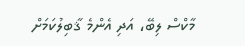މާކްސް ލިބޭ، އަދި އެންމެ ޤާބިލުކަމަށް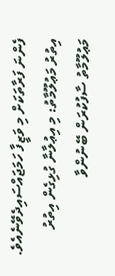ފެންނަ ފަރާތަކަށް މި ވަޒީފާ ހަމަޖައްސައިދެވޭނެއެވެ.
އިތުރު މަޢުލޫމާތު: މި އިޢުލާނާ ގުޅިގެން އިތުރު މަޢުލޫމާތު ސާފުކުރަން ބޭނުންވާ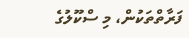ފަރާތްތަކުން، މި ސްކޫލުގެ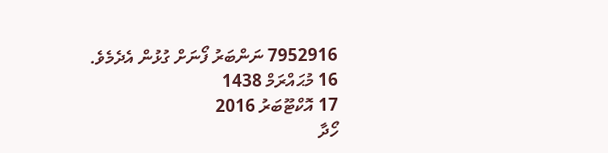7952916 ނަންބަރު ފޯނަށް ގުޅުން އެދެމެވެ.
16 މުޙައްރަމް 1438
17 އޮކްޓޫބަރު 2016
ހޯދާ